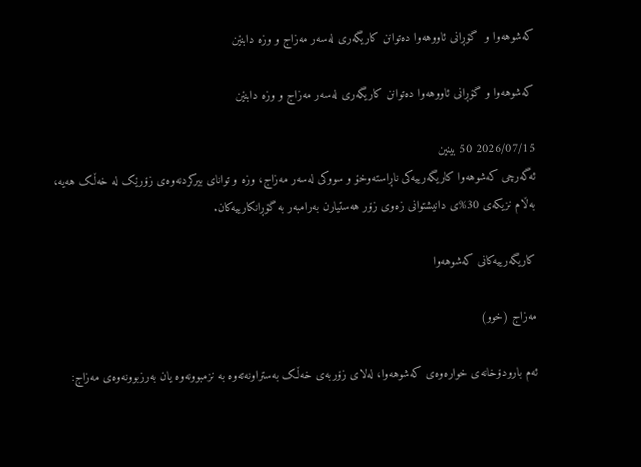کەشوهەوا و  گۆڕانی ئاووهەوا دەتوانن کاریگەری لەسەر مەزاج و وزە دابنێن

کەشوهەوا و گۆڕانی ئاووهەوا دەتوانن کاریگەری لەسەر مەزاج و وزە دابنێن

2026/07/15 50 بینین
ئەگەرچی کەشوهەوا کاریگەرییەکی ناڕاستەوخۆ و سووکی لەسەر مەزاج، وزە و توانای بیرکردنەوەی زۆرێک لە خەڵک هەیە، بەڵام نزیکەی 30%ی دانیشتوانی زەوی زۆر هەستیارن بەرامبەر بە گۆڕانکارییەکان.

کاریگەرییەکانی کەشوهەوا

مەزاج (خوو)

ئەم بارودۆخانەی خوارەوەی کەشوهەوا، لەلای زۆربەی خەڵک بەستراونەتەوە بە نزمبوونەوە یان بەرزبوونەوەی مەزاج: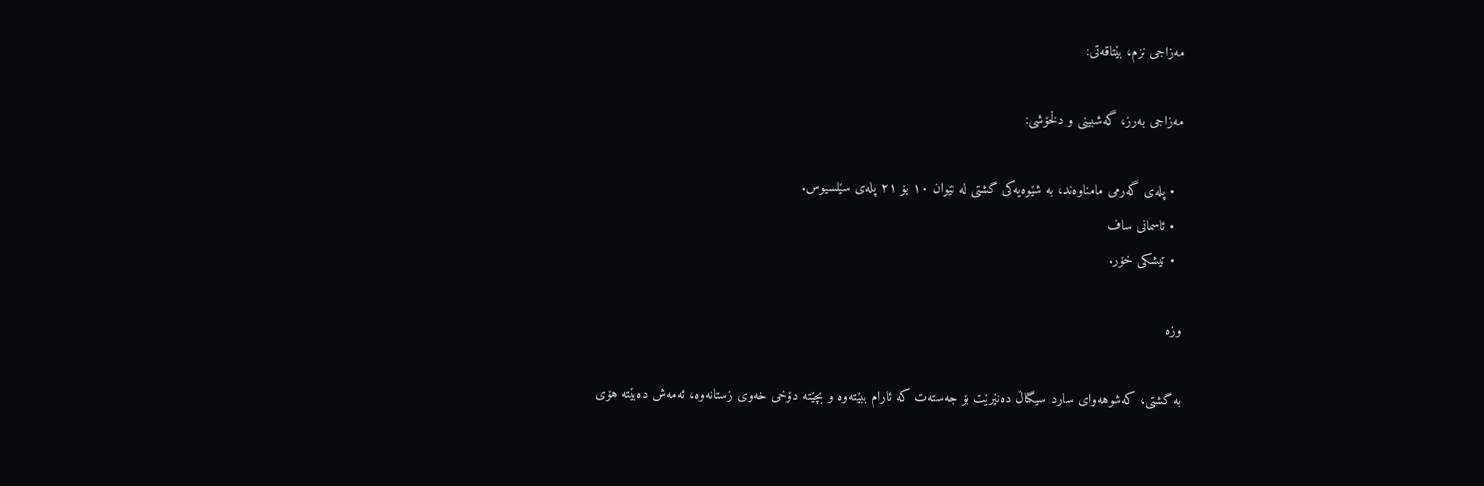مەزاجی نزم، بێتاقەتی:

مەزاجی بەرز، گەشبینی و دڵخۆشی:

  • پلەی گەرمی مامناوەند، بە شێوەیەکی گشتی لە نێوان ١٠ بۆ ٢١ پلەی سێلسیوس.
  • ئاسمانی ساف
  • تیشکی خۆر.

وزە

بە گشتی، کەشوهەوای سارد سیگناڵ دەنێرێت بۆ جەستەت کە ئارام ببێتەوە و بچێتە دۆخی خەوی زستانەوە، ئەمەش دەبێتە هۆی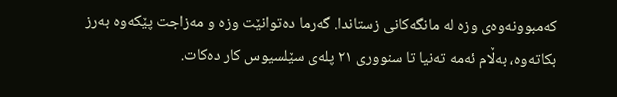کەمبوونەوەی وزە لە مانگەکانی زستاندا. گەرما دەتوانێت وزە و مەزاجت پێکەوە بەرز بکاتەوە، بەڵام ئەمە تەنیا تا سنووری ٢١ پلەی سێلسیوس کار دەکات.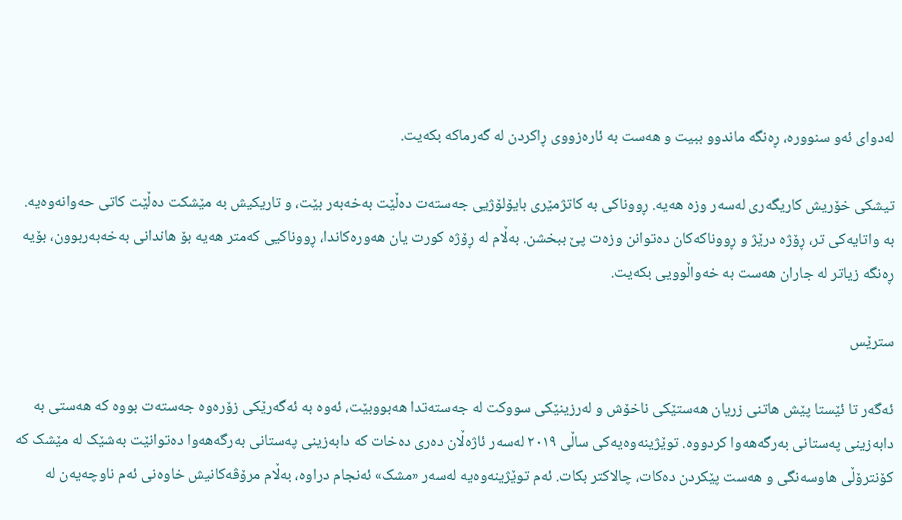لەدوای ئەو سنوورە، ڕەنگە ماندوو ببیت و هەست بە ئارەزووی ڕاکردن لە گەرماکە بکەیت.

تیشکی خۆریش کاریگەری لەسەر وزە هەیە. ڕووناکی بە کاتژمێری بایۆلۆژیی جەستەت دەڵێت بەخەبەر بێت، و تاریکیش بە مێشکت دەڵێت کاتی حەوانەوەیە. بە واتایەکی تر، ڕۆژە درێژ و ڕووناکەکان دەتوانن وزەت پێ ببخشن. بەڵام لە ڕۆژە کورت یان هەورەکاندا، ڕووناکیی کەمتر هەیە بۆ هاندانی بەخەبەربوون، بۆیە ڕەنگە زیاتر لە جاران هەست بە خەواڵوویی بکەیت.

سترێس

ئەگەر تا ئێستا پێش هاتنی زریان هەستێکی ناخۆش و لەرزینێکی سووکت لە جەستەتدا هەبووبێت، ئەوە بە ئەگەرێکی زۆرەوە جەستەت بووە کە هەستی بە دابەزینی پەستانی بەرگەهەوا کردووە. توێژینەوەیەکی ساڵی ٢٠١٩ لەسەر ئاژەڵان دەری دەخات کە دابەزینی پەستانی بەرگەهەوا دەتوانێت بەشێک لە مێشک کە کۆنترۆڵی هاوسەنگی و هەست پێکردن دەکات، چالاکتر بکات. ئەم توێژینەوەیە لەسەر «مشک» ئەنجام دراوە، بەڵام مرۆڤەکانیش خاوەنی ئەم ناوچەیەن لە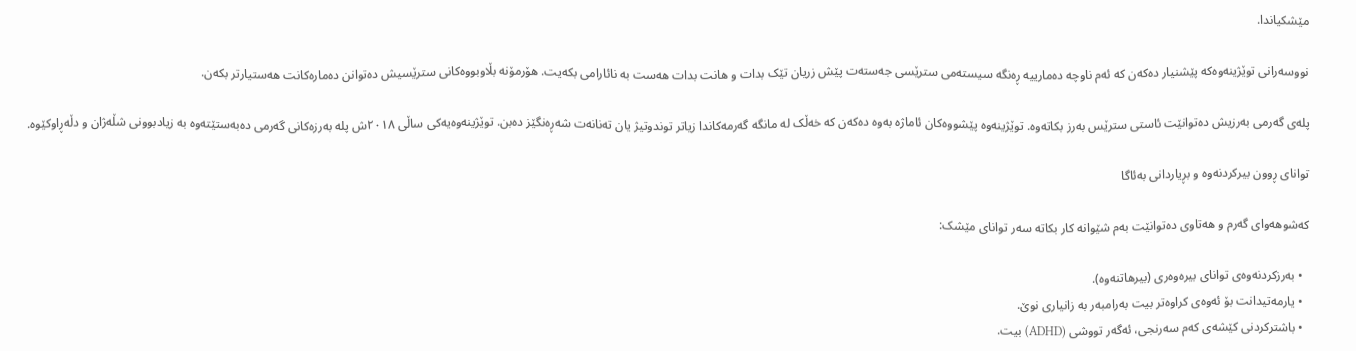مێشکیاندا.

نووسەرانی توێژینەوەکە پێشنیار دەکەن کە ئەم ناوچە دەمارییە ڕەنگە سیستەمی سترێسی جەستەت پێش زریان تێک بدات و هانت بدات هەست بە نائارامی بکەیت. هۆرمۆنە بڵاوبووەکانی سترێسیش دەتوانن دەمارەکانت هەستیارتر بکەن.

پلەی گەرمی بەرزیش دەتوانێت ئاستی سترێس بەرز بکاتەوە. توێژینەوە پێشووەکان ئاماژە بەوە دەکەن کە خەڵک لە مانگە گەرمەکاندا زیاتر توندوتیژ یان تەنانەت شەڕەنگێز دەبن. توێژینەوەیەکی ساڵی ٢٠١٨ش پلە بەرزەکانی گەرمی دەبەستێتەوە بە زیادبوونی شڵەژان و دڵەڕاوکێوە.

توانای ڕوون بیرکردنەوە و بڕیاردانی بەئاگا

کەشوهەوای گەرم و هەتاوی دەتوانێت بەم شێوانە کار بکاتە سەر توانای مێشک:

  • بەرزکردنەوەی توانای بیرەوەری (بیرهاتنەوە).
  • یارمەتیدانت بۆ ئەوەی کراوەتر بیت بەرامبەر بە زانیاری نوێ.
  • باشترکردنی کێشەی کەم سەرنجی، ئەگەر تووشی (ADHD) بیت.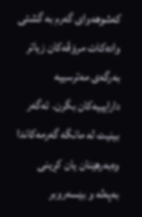کەشوهەوای گەرم بە گشتی وادەکات مرۆڤەکان زیاتر بەرگەی مەترسییە دارایییەکان بگرن. ئەگەر بینیت لە مانگە گەرمەکاندا وەبەرهێنان یان کڕینی بەپەلە و بێسەروبر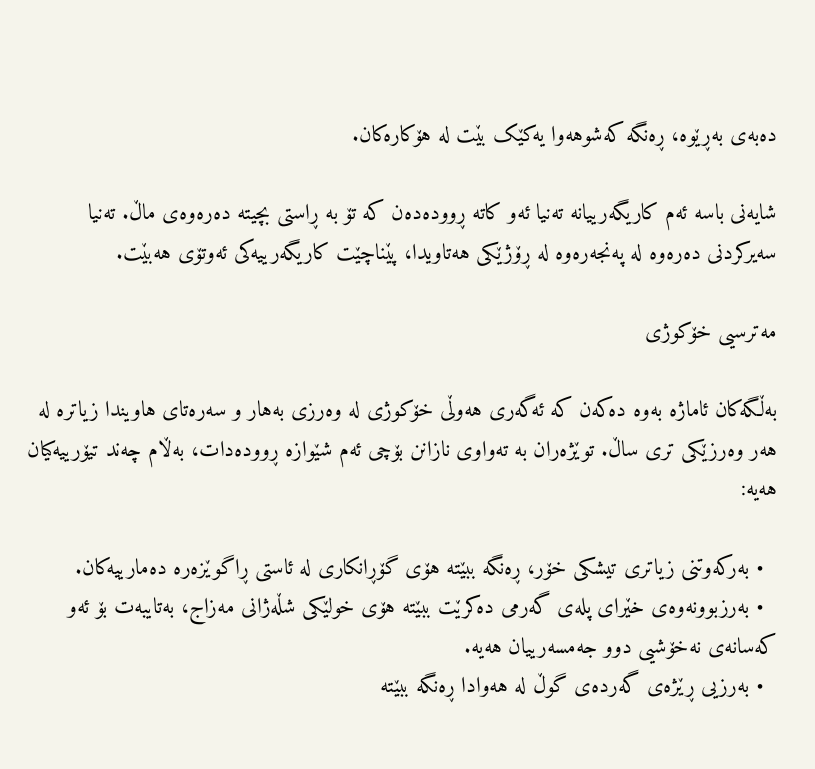دەبەی بەڕێوە، ڕەنگە کەشوهەوا یەکێک بێت لە هۆکارەکان.

شایەنی باسە ئەم کاریگەرییانە تەنیا ئەو کاتە ڕوودەدەن کە تۆ بە ڕاستی بچیتە دەرەوەی ماڵ. تەنیا سەیرکردنی دەرەوە لە پەنجەرەوە لە ڕۆژێکی هەتاویدا، پێناچێت کاریگەرییەکی ئەوتۆی هەبێت.

مەترسیی خۆکوژی

بەڵگەکان ئاماژە بەوە دەکەن کە ئەگەری هەوڵی خۆکوژی لە وەرزی بەهار و سەرەتای هاویندا زیاترە لە هەر وەرزێکی تری ساڵ. توێژەران بە تەواوی نازانن بۆچی ئەم شێوازە ڕوودەدات، بەڵام چەند تیۆرییەکیان هەیە:

  • بەرکەوتنی زیاتری تیشکی خۆر، ڕەنگە ببێتە هۆی گۆڕانکاری لە ئاستی ڕاگوێزەرە دەمارییەکان.
  • بەرزبوونەوەی خێرای پلەی گەرمی دەکرێت ببێتە هۆی خولێکی شڵەژانی مەزاج، بەتایبەت بۆ ئەو کەسانەی نەخۆشیی دوو جەمسەرییان هەیە.
  • بەرزیی ڕێژەی گەردەی گوڵ لە هەوادا ڕەنگە ببێتە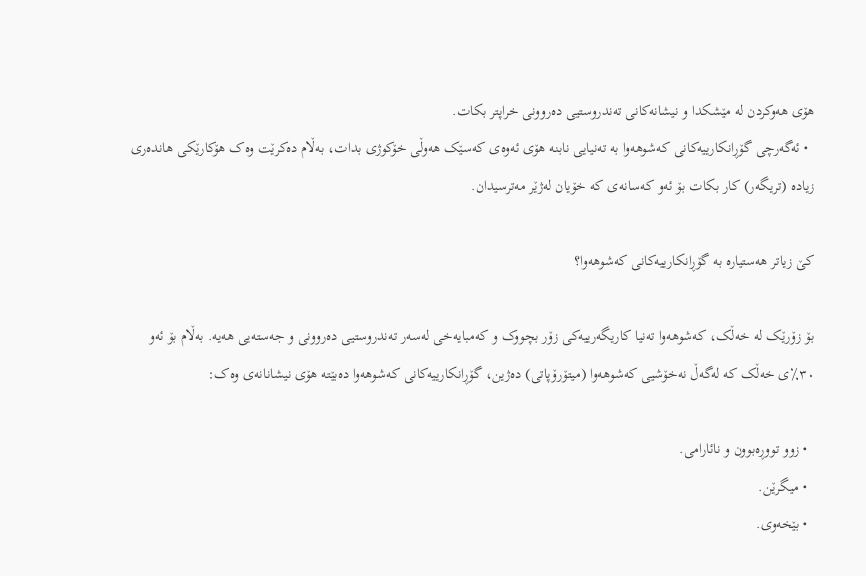هۆی هەوکردن لە مێشکدا و نیشانەکانی تەندروستیی دەروونی خراپتر بکات.
  • ئەگەرچی گۆڕانکارییەکانی کەشوهەوا بە تەنیایی نابنە هۆی ئەوەی کەسێک هەوڵی خۆکوژی بدات، بەڵام دەکرێت وەک هۆکارێکی هاندەری زیادە (تریگەر) کار بکات بۆ ئەو کەسانەی کە خۆیان لەژێر مەترسیدان.

کێ زیاتر هەستیارە بە گۆڕانکارییەکانی کەشوهەوا؟

بۆ زۆرێک لە خەڵک، کەشوهەوا تەنیا کاریگەرییەکی زۆر بچووک و کەمبایەخی لەسەر تەندروستیی دەروونی و جەستەیی هەیە. بەڵام بۆ ئەو ۳٠٪ی خەڵک کە لەگەڵ نەخۆشیی کەشوهەوا (میتۆرۆپاتی) دەژین، گۆڕانکارییەکانی کەشوهەوا دەبێتە هۆی نیشانانەی وەک:

  • زوو تووڕەبوون و نائارامی.
  • میگرێن.
  • بێخەوی.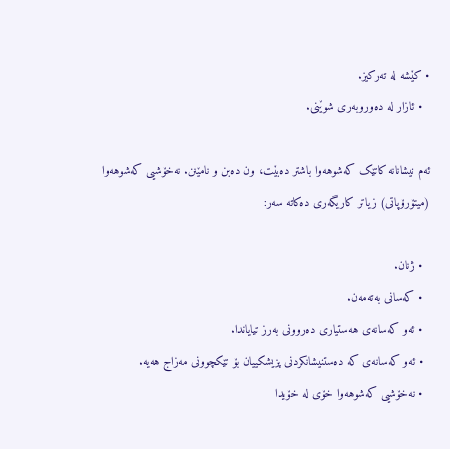• کێشە لە تەرکیز.
  • ئازار لە دەوروبەری شوێنی.

ئەم نیشانانە کاتێک کەشوهەوا باشتر دەبێت، ون دەبن و نامێنن. نەخۆشیی کەشوهەوا (میتۆرۆپاتی) زیاتر کاریگەری دەکاتە سەر:

  • ژنان.
  • کەسانی بەتەمەن.
  • ئەو کەسانەی هەستیاری دەروونی بەرز تیایاندا.
  • ئەو کەسانەی کە دەستنیشانکردنی پزیشکییان بۆ تێکچوونی مەزاج هەیە.
  • نەخۆشیی کەشوهەوا خۆی لە خۆیدا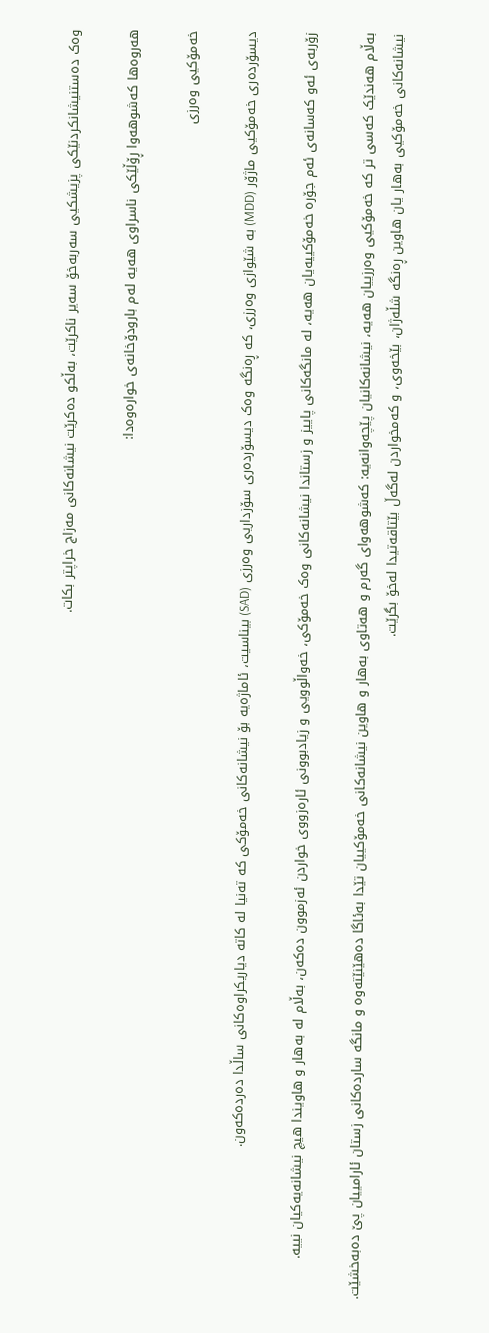وەک دەستنیشانکردنێکی پزیشکیی سەربەخۆ سەیر ناکرێت، بەڵکو دەکرێت نیشانەکانی مەزاج خراپتر بکات.

هەروەها کەشوهەوا ڕۆڵێکی ناسراوی هەیە لەم بارودۆخانەی خوارەوەدا:

خەمۆکیی وەرزی

دیسۆردەری خەمۆکیی ماژۆر (MDD) بە شێوازی وەرزی، کە ڕەنگە وەک دیسۆردەری سۆزداریی وەرزی (SAD) بیناسیت، ئاماژەیە بۆ نیشانەکانی خەمۆکی کە تەنیا لە کاتە دیاریکراوەکانی ساڵدا دەردەکەون.

زۆربەی ئەو کەسانەی ئەم جۆرە خەمۆکییەیان هەیە، لە مانگەکانی پاییز و زستاندا نیشانەکانی وەک خەمۆکی، خەواڵوویی و زیادبوونی ئارەزووی خواردن ئەزموون دەکەن، بەڵام لە بەهار و هاویندا هیچ نیشانەیەکیان نییە.

بەڵام هەندێک کەسی تر کە خەمۆکیی وەرزییان هەیە، نیشانەکانیان پێچەوانەیە: کەشوهەوای گەرم و هەتاوی بەهار و هاوین نیشانەکانی خەمۆکییان تێدا بەئاگا دەهێنێتەوە و مانگە ساردەکانی زستان ئارامییان پێ دەبەخشێت. نیشانەکانی خەمۆکیی بەهار یان هاوین ڕەنگە شڵەژان، بێخەوی، و کەمخواردن لەگەڵ بێتاقەتیدا لەخۆ بگرێت.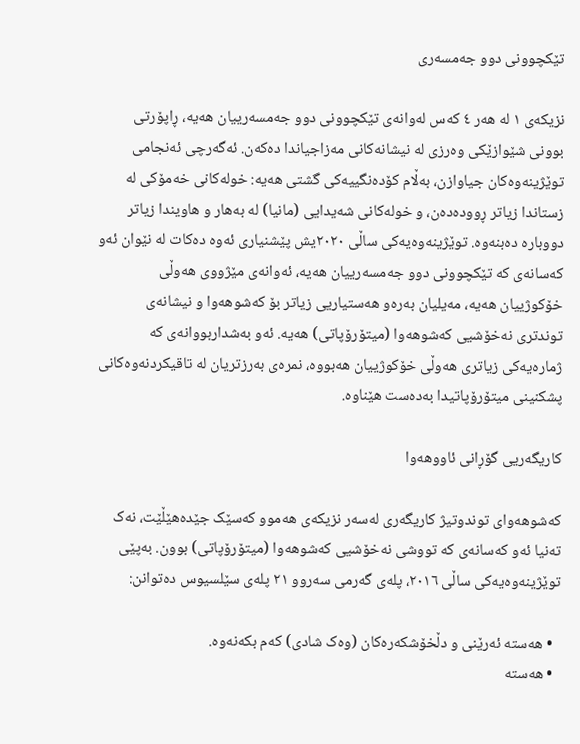تێکچوونی دوو جەمسەری

نزیکەی ١ لە هەر ٤ کەس لەوانەی تێکچوونی دوو جەمسەرییان هەیە، ڕاپۆرتی بوونی شێوازێکی وەرزی لە نیشانەکانی مەزاجیاندا دەکەن. ئەگەرچی ئەنجامی توێژینەوەکان جیاوازن، بەڵام کۆدەنگییەکی گشتی هەیە: خولەکانی خەمۆکی لە زستاندا زیاتر ڕوودەدەن، و خولەکانی شەیدایی (مانیا) لە بەهار و هاویندا زیاتر دووبارە دەبنەوە. توێژینەوەیەکی ساڵی ٢٠٢٠یش پێشنیاری ئەوە دەکات لە نێوان ئەو کەسانەی کە تێکچوونی دوو جەمسەرییان هەیە، ئەوانەی مێژووی هەوڵی خۆکوژییان هەیە، مەیلیان بەرەو هەستیاریی زیاتر بۆ کەشوهەوا و نیشانەی توندتری نەخۆشیی کەشوهەوا (میتۆرۆپاتی) هەیە. ئەو بەشداربووانەی کە ژمارەیەکی زیاتری هەوڵی خۆکوژییان هەبووە، نمرەی بەرزتریان لە تاقیکردنەوەکانی پشکنینی میتۆرۆپاتیدا بەدەست هێناوە.

کاریگەریی گۆڕانی ئاووهەوا

کەشوهەوای توندوتیژ کاریگەری لەسەر نزیکەی هەموو کەسێک جێدەهێڵێت، نەک تەنیا ئەو کەسانەی کە تووشی نەخۆشیی کەشوهەوا (میتۆرۆپاتی) بوون. بەپێی توێژینەوەیەکی ساڵی ٢٠١٦، پلەی گەرمی سەروو ٢١ پلەی سێلسیوس دەتوانن:

  • هەستە ئەرێنی و دڵخۆشکەرەکان (وەک شادی) کەم بکەنەوە.
  • هەستە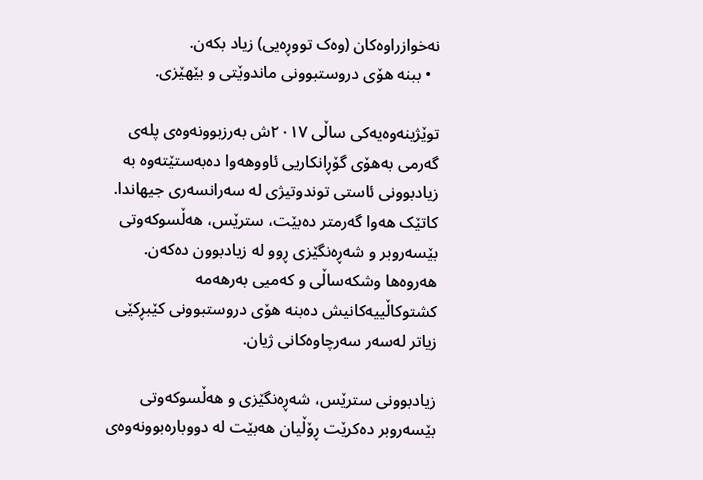نەخوازراوەکان (وەک تووڕەیی) زیاد بکەن.
  • ببنە هۆی دروستبوونی ماندوێتی و بێهێزی.

توێژینەوەیەکی ساڵی ٢٠١٧ش بەرزبوونەوەی پلەی گەرمی بەهۆی گۆڕانکاریی ئاووهەوا دەبەستێتەوە بە زیادبوونی ئاستی توندوتیژی لە سەرانسەری جیهاندا. کاتێک هەوا گەرمتر دەبێت، سترێس، هەڵسوکەوتی بێسەروبر و شەڕەنگێزی ڕوو لە زیادبوون دەکەن. هەروەها وشکەساڵی و کەمیی بەرهەمە کشتوکاڵییەکانیش دەبنە هۆی دروستبوونی کێبڕکێی زیاتر لەسەر سەرچاوەکانی ژیان.

زیادبوونی سترێس، شەڕەنگێزی و هەڵسوکەوتی بێسەروبر دەکرێت ڕۆڵیان هەبێت لە دووبارەبوونەوەی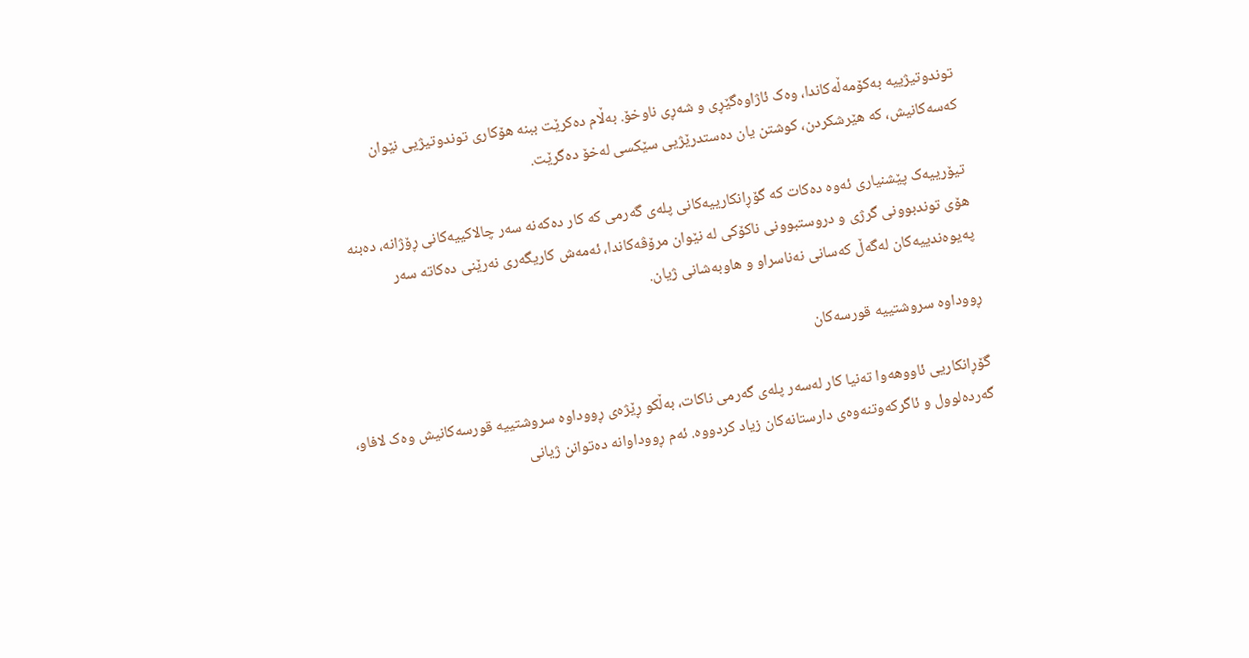توندوتیژییە بەکۆمەڵەکاندا، وەک ئاژاوەگێڕی و شەڕی ناوخۆ. بەڵام دەکرێت ببنە هۆکاری توندوتیژیی نێوان کەسەکانیش، کە هێرشکردن، کوشتن یان دەستدرێژیی سێکسی لەخۆ دەگرێت.

تیۆرییەک پێشنیاری ئەوە دەکات کە گۆڕانکارییەکانی پلەی گەرمی کە کار دەکەنە سەر چالاکییەکانی ڕۆژانە، دەبنە هۆی توندبوونی گرژی و دروستبوونی ناکۆکی لە نێوان مرۆڤەکاندا، ئەمەش کاریگەری نەرێنی دەکاتە سەر پەیوەندییەکان لەگەڵ کەسانی نەناسراو و هاوبەشانی ژیان.

ڕووداوە سروشتییە قورسەکان

گۆڕانکاریی ئاووهەوا تەنیا کار لەسەر پلەی گەرمی ناکات، بەڵکو ڕێژەی ڕووداوە سروشتییە قورسەکانیش وەک لافاو، گەردەلوول و ئاگرکەوتنەوەی دارستانەکان زیاد کردووە. ئەم ڕووداوانە دەتوانن ژیانی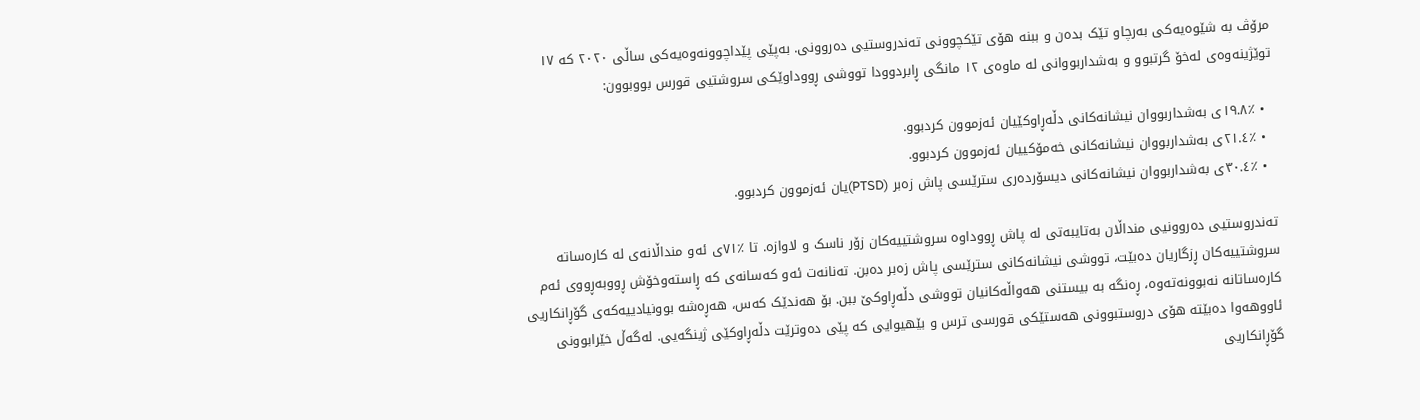مرۆڤ بە شێوەیەکی بەرچاو تێک بدەن و ببنە هۆی تێکچوونی تەندروستیی دەروونی. بەپێی پێداچوونەوەیەکی ساڵی ٢٠٢٠ کە ١٧ توێژینەوەی لەخۆ گرتبوو و بەشداربووانی لە ماوەی ١٢ مانگی ڕابردوودا تووشی ڕووداوێکی سروشتیی قورس بووبوون:

  • ٪١٩.٨ی بەشداربووان نیشانەکانی دڵەڕاوکێیان ئەزموون کردبوو.
  • ٪٢١.٤ی بەشداربووان نیشانەکانی خەمۆکییان ئەزموون کردبوو.
  • ٪٣٠.٤ی بەشداربووان نیشانەکانی دیسۆردەری سترێسی پاش زەبر (PTSD)یان ئەزموون کردبوو.

تەندروستیی دەروونیی منداڵان بەتایبەتی لە پاش ڕووداوە سروشتییەکان زۆر ناسک و لاوازە. تا ٪٧١ی ئەو منداڵانەی لە کارەساتە سروشتییەکان ڕزگاریان دەبێت، تووشی نیشانەکانی سترێسی پاش زەبر دەبن. تەنانەت ئەو کەسانەی کە ڕاستەوخۆش ڕووبەڕووی ئەم کارەساتانە نەبوونەتەوە، ڕەنگە بە بیستنی هەواڵەکانیان تووشی دڵەڕاوکێ ببن. بۆ هەندێک کەس، هەڕەشە بوونیادییەکەی گۆڕانکاریی ئاووهەوا دەبێتە هۆی دروستبوونی هەستێکی قورسی ترس و بێهیوایی کە پێی دەوترێت دڵەڕاوکێی ژینگەیی. لەگەڵ خێرابوونی گۆڕانکاریی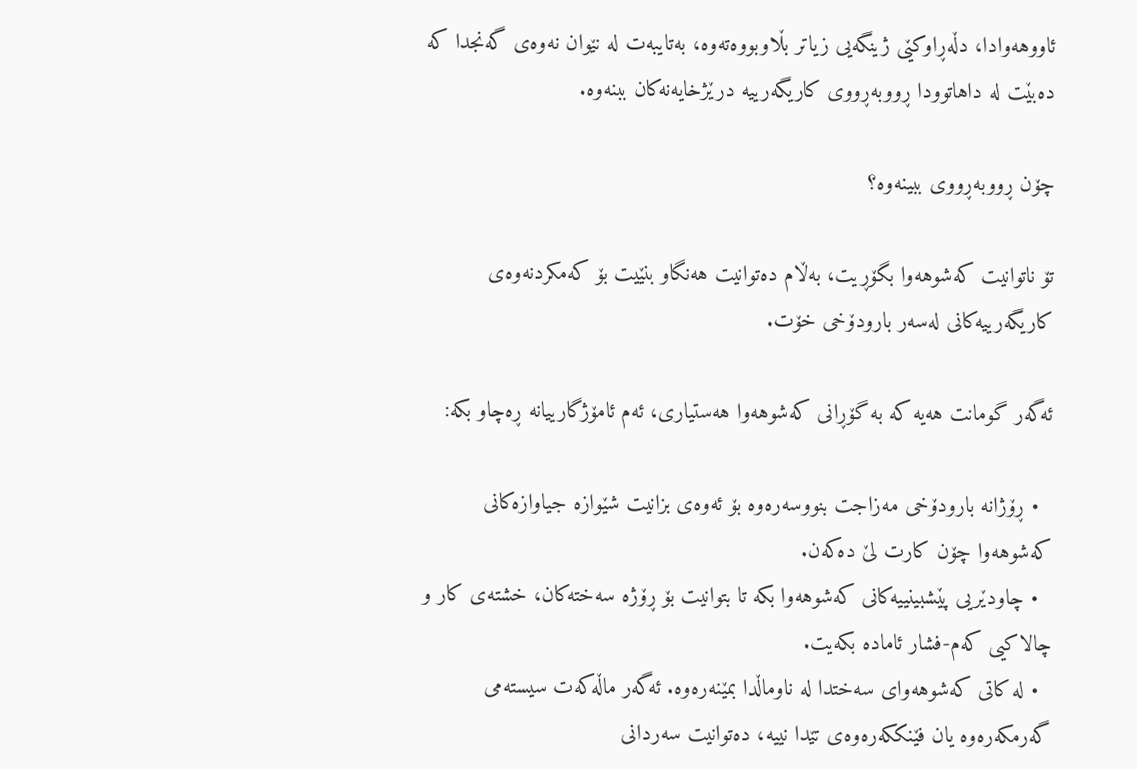ئاووهەوادا، دڵەڕاوکێی ژینگەیی زیاتر بڵاوبووەتەوە، بەتایبەت لە نێوان نەوەی گەنجدا کە دەبێت لە داهاتوودا ڕووبەڕووی کاریگەرییە درێژخایەنەکان ببنەوە.

چۆن ڕووبەڕووی ببینەوە؟

تۆ ناتوانیت کەشوهەوا بگۆڕیت، بەڵام دەتوانیت هەنگاو بنێیت بۆ کەمکردنەوەی کاریگەرییەکانی لەسەر بارودۆخی خۆت.

ئەگەر گومانت هەیە کە بە گۆڕانی کەشوهەوا هەستیاری، ئەم ئامۆژگارییانە ڕەچاو بکە:

  • ڕۆژانە بارودۆخی مەزاجت بنووسەرەوە بۆ ئەوەی بزانیت شێوازە جیاوازەکانی کەشوهەوا چۆن کارت لێ دەکەن.
  • چاودێریی پێشبینییەکانی کەشوهەوا بکە تا بتوانیت بۆ ڕۆژە سەختەکان، خشتەی کار و چالاکیی کەم-فشار ئامادە بکەیت.
  • لە کاتی کەشوهەوای سەختدا لە ناوماڵدا بمێنەرەوە. ئەگەر ماڵەکەت سیستەمی گەرمکەرەوە یان فێنککەرەوەی تێدا نییە، دەتوانیت سەردانی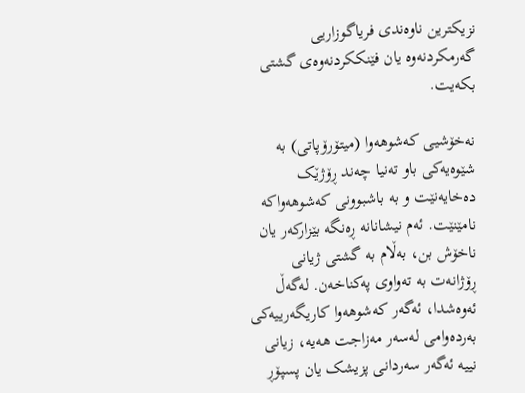نزیکترین ناوەندی فریاگوزاریی گەرمکردنەوە یان فێنککردنەوەی گشتی بکەیت.

نەخۆشیی کەشوهەوا (میتۆرۆپاتی) بە شێوەیەکی باو تەنیا چەند ڕۆژێک دەخایەنێت و بە باشبوونی کەشوهەواکە نامێنێت. ئەم نیشانانە ڕەنگە بێزارکەر یان ناخۆش بن، بەڵام بە گشتی ژیانی ڕۆژانەت بە تەواوی پەکناخەن. لەگەڵ ئەوەشدا، ئەگەر کەشوهەوا کاریگەرییەکی بەردەوامی لەسەر مەزاجت هەیە، زیانی نییە ئەگەر سەردانی پزیشک یان پسپۆڕ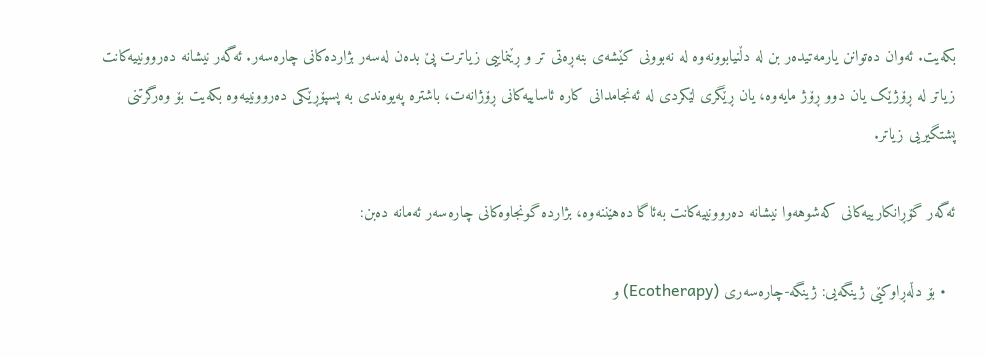بکەیت. ئەوان دەتوانن یارمەتیدەر بن لە دڵنیابوونەوە لە نەبوونی کێشەی بنەڕەتی تر و ڕێنماییی زیاترت پێ بدەن لەسەر بژاردەکانی چارەسەر. ئەگەر نیشانە دەروونییەکانت زیاتر لە ڕۆژێک یان دوو ڕۆژ مایەوە، یان ڕێگری لێکردی لە ئەنجامدانی کارە ئاساییەکانی ڕۆژانەت، باشترە پەیوەندی بە پسپۆڕێکی دەروونییەوە بکەیت بۆ وەرگرتنی پشتگیریی زیاتر.

ئەگەر گۆڕانکارییەکانی کەشوهەوا نیشانە دەروونییەکانت بەئاگا دەهێننەوە، بژاردە گونجاوەکانی چارەسەر ئەمانە دەبن:

  • بۆ دڵەڕاوکێی ژینگەیی: ژینگە-چارەسەری (Ecotherapy) و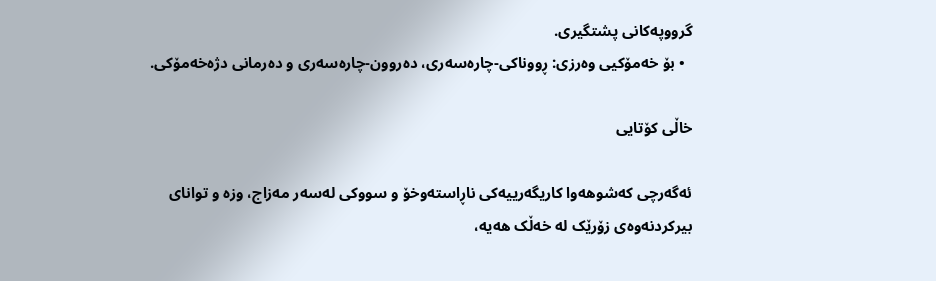گرووپەکانی پشتگیری.
  • بۆ خەمۆکیی وەرزی: ڕووناکی-چارەسەری، دەروون-چارەسەری و دەرمانی دژەخەمۆکی.

خاڵی کۆتایی

ئەگەرچی کەشوهەوا کاریگەرییەکی ناڕاستەوخۆ و سووکی لەسەر مەزاج، وزە و توانای بیرکردنەوەی زۆرێک لە خەڵک هەیە،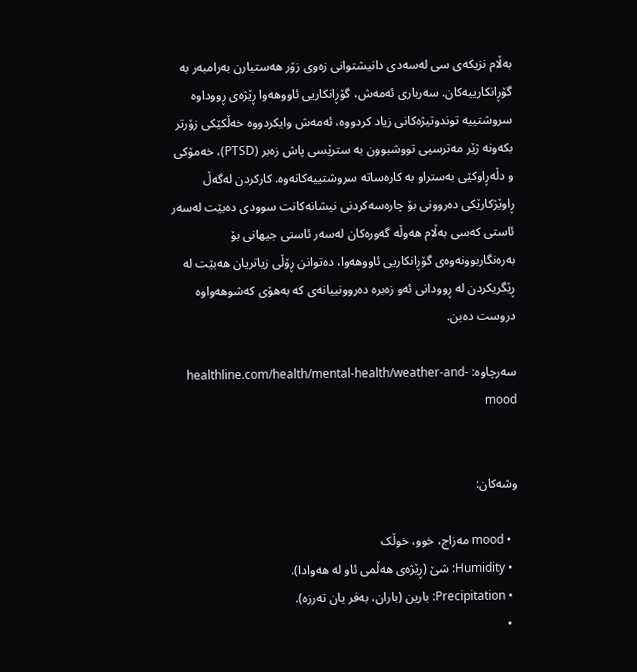بەڵام نزیکەی سی لەسەدی دانیشتوانی زەوی زۆر هەستیارن بەرامبەر بە گۆڕانکارییەکان. سەرباری ئەمەش، گۆڕانکاریی ئاووهەوا ڕێژەی ڕووداوە سروشتییە توندوتیژەکانی زیاد کردووە، ئەمەش وایکردووە خەڵکێکی زۆرتر بکەونە ژێر مەترسیی تووشبوون بە سترێسی پاش زەبر (PTSD)، خەمۆکی و دڵەڕاوکێی بەستراو بە کارەساتە سروشتییەکانەوە. کارکردن لەگەڵ ڕاوێژکارێکی دەروونی بۆ چارەسەکردنی نیشانەکانت سوودی دەبێت لەسەر ئاستی کەسی بەڵام هەوڵە گەورەکان لەسەر ئاستی جیهانی بۆ بەرەنگاربوونەوەی گۆڕانکاریی ئاووهەوا، دەتوانن ڕۆڵی زیاتریان هەبێت لە ڕێگریکردن لە ڕوودانی ئەو زەبرە دەروونییانەی کە بەهۆی کەشوهەواوە دروست دەبن.

سەرچاوە: healthline.com/health/mental-health/weather-and-mood


وشەکان:

  • mood مەزاج، خوو، خوڵک
  • Humidity: شێ (ڕێژەی هەڵمی ئاو لە هەوادا).
  • Precipitation: بارین (باران، بەفر یان تەرزە).
  •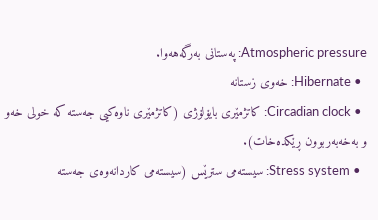Atmospheric pressure: پەستانی بەرگەهەوا.
  • Hibernate: خەوی زستانە
  • Circadian clock: کاتژمێری بایۆلۆژی (کاتژمێری ناوەکیی جەستە کە خولی خەو و بەخەبەربوون ڕێکدەخات).
  • Stress system: سیستەمی سترێس (سیستەمی کاردانەوەی جەستە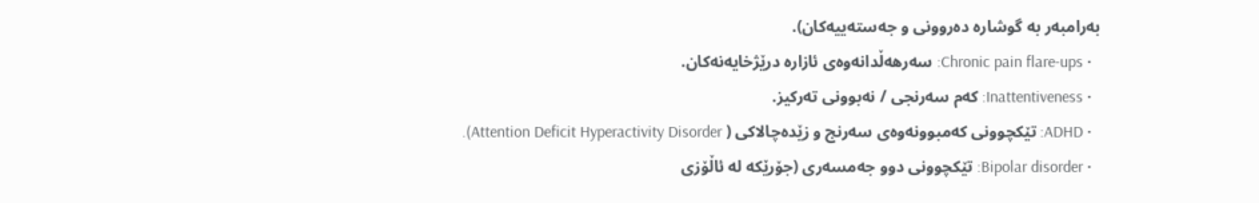بەرامبەر بە گوشارە دەروونی و جەستەییەکان).
  • Chronic pain flare-ups: سەرهەڵدانەوەی ئازارە درێژخایەنەکان.
  • Inattentiveness: کەم سەرنجی / نەبوونی تەرکیز.
  • ADHD: تێکچوونی کەمبوونەوەی سەرنج و زێدەچالاکی ( Attention Deficit Hyperactivity Disorder).
  • Bipolar disorder: تێکچوونی دوو جەمسەری (جۆرێکە لە ئاڵۆزی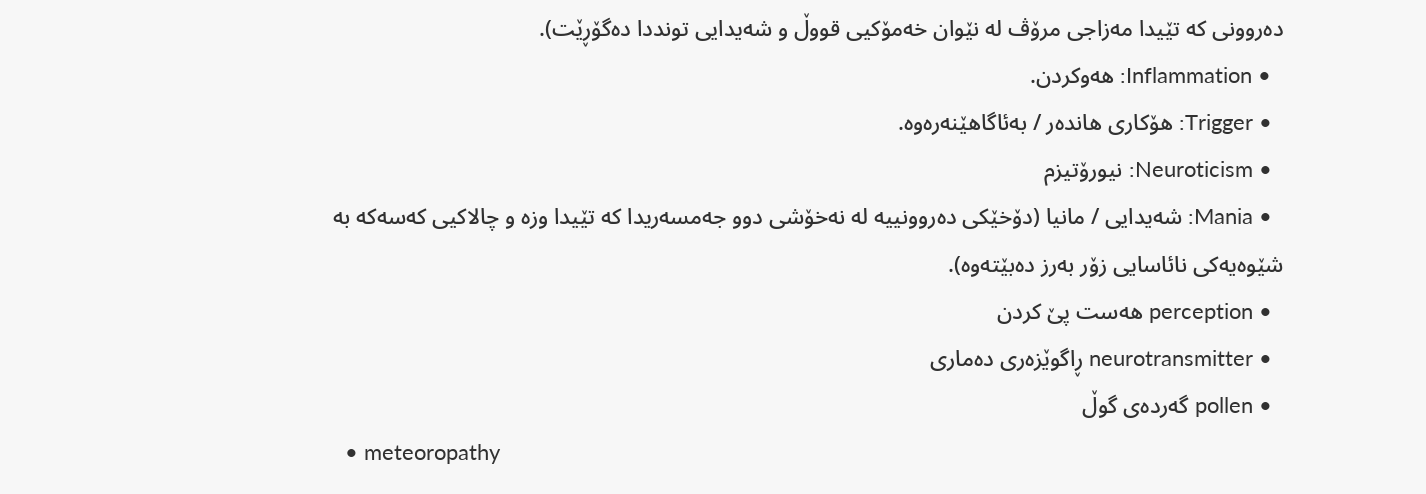دەروونی کە تێیدا مەزاجی مرۆڤ لە نێوان خەمۆکیی قووڵ و شەیدایی تونددا دەگۆڕێت).
  • Inflammation: هەوکردن.
  • Trigger: هۆکاری هاندەر / بەئاگاهێنەرەوە.
  • Neuroticism: نیورۆتیزم
  • Mania: شەیدایی / مانیا (دۆخێکی دەروونییە لە نەخۆشی دوو جەمسەریدا کە تێیدا وزە و چالاکیی کەسەکە بە شێوەیەکی نائاسایی زۆر بەرز دەبێتەوە).
  • perception هەست پێ کردن
  • neurotransmitter ڕاگوێزەری دەماری
  • pollen گەردەی گوڵ
  • meteoropathy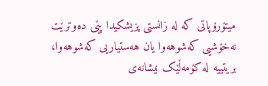میتۆرۆپاتی کە لە زانستی پزیشکیدا پێی دەوترێت نەخۆشیی کەشوهەوا یان هەستیاریی کەشوهەوا، بریتییە لە کۆمەڵێک نیشانەی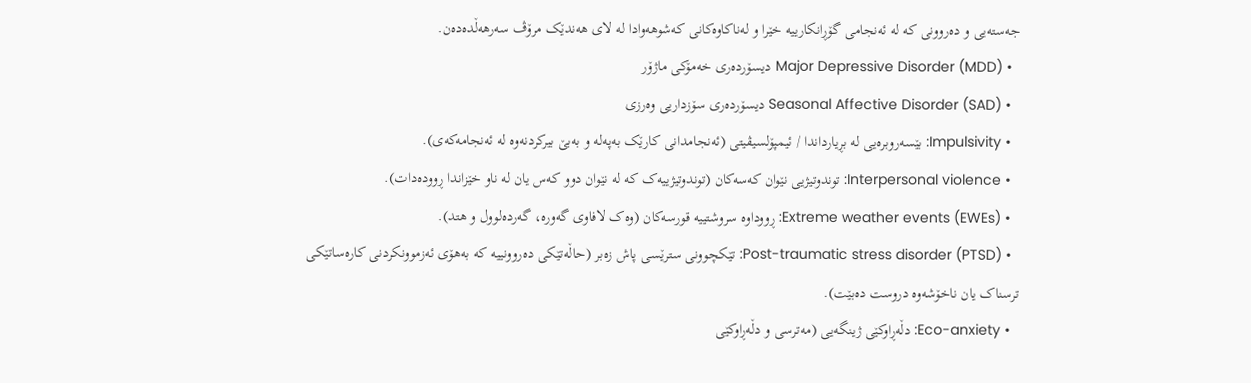جەستەیی و دەروونی کە لە ئەنجامی گۆڕانکارییە خێرا و لەناکاوەکانی کەشوهەوادا لە لای هەندێک مرۆڤ سەرهەڵدەدەن.
  • Major Depressive Disorder (MDD) دیسۆردەری خەمۆکی ماژۆر
  • Seasonal Affective Disorder (SAD) دیسۆردەری سۆزداریی وەرزی
  • Impulsivity: بێسەروبرەیی لە بڕیارداندا / ئیمپۆلسیڤیتی (ئەنجامدانی کارێک بەپەلە و بەبێ بیرکردنەوە لە ئەنجامەکەی).
  • Interpersonal violence: توندوتیژیی نێوان کەسەکان (توندوتیژییەک کە لە نێوان دوو کەس یان لە ناو خێزاندا ڕوودەدات).
  • Extreme weather events (EWEs): ڕووداوە سروشتییە قورسەکان (وەک لافاوی گەورە، گەردەلوول و هتد).
  • Post-traumatic stress disorder (PTSD): تێکچوونی سترێسی پاش زەبر (حاڵەتێکی دەروونییە کە بەهۆی ئەزموونکردنی کارەساتێکی ترسناک یان ناخۆشەوە دروست دەبێت).
  • Eco-anxiety: دڵەڕاوکێی ژینگەیی (مەترسی و دڵەڕاوکێی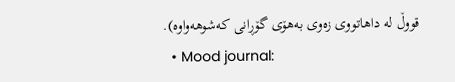قووڵ لە داهاتووی زەوی بەهۆی گۆڕانی کەشوهەواوە).
  • Mood journal: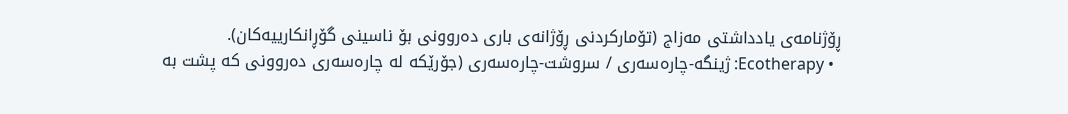ڕۆژنامەی یادداشتی مەزاج (تۆمارکردنی ڕۆژانەی باری دەروونی بۆ ناسینی گۆڕانکارییەکان).
  • Ecotherapy: ژینگە-چارەسەری / سروشت-چارەسەری (جۆرێکە لە چارەسەری دەروونی کە پشت بە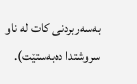بەسەربردنی کات لە ناو سروشتدا دەبەستێت).